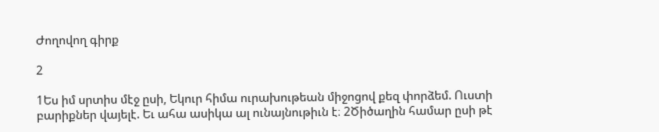Ժողովող գիրք

2

1Ես իմ սրտիս մէջ ըսի, Եկուր հիմա ուրախութեան միջոցով քեզ փորձեմ. Ուստի բարիքներ վայելէ. Եւ ահա ասիկա ալ ունայնութիւն է։ 2Ծիծաղին համար ըսի թէ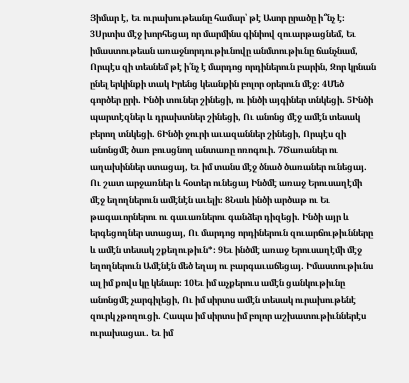Յիմար է, Եւ ուրախութեանը համար՝ թէ Ասոր ըրածը ի՞նչ է։ 3Սրտիս մէջ խորհեցայ որ մարմինս գինիով զուարթացնեմ, Եւ իմաստութեան առաջնորդութիւնովը անմտութիւնը ճանչնամ, Որպէս զի տեսնեմ թէ ի՛նչ է մարդոց որդիներուն բարին, Զոր կրնան ընել երկինքի տակ Իրենց կեանքին բոլոր օրերուն մէջ։ 4Մեծ գործեր ըրի. Ինծի տուներ շինեցի, ու ինծի այգիներ տնկեցի. 5Ինծի պարտէզներ և դրախտներ շինեցի, Ու անոնց մէջ ամէն տեսակ բերող տնկեցի. 6Ինծի ջուրի աւազաններ շինեցի, Որպէս զի անոնցմէ ծառ բուսցնող անտառը ոռոգուի. 7Ծառաներ ու աղախիններ ստացայ, Եւ իմ տանս մէջ ծնած ծառաներ ունեցայ. Ու շատ արջառներ և հօտեր ունեցայ Ինծմէ առաջ Երուսաղէմի մէջ եղողներուն ամէնէն աւելի։ 8Նաև ինծի արծաթ ու Եւ թագաւորներու ու գաւառներու գանձեր դիզեցի. Ինծի այր և երգեցողներ ստացայ, Ու մարդոց որդիներուն զուարճութիւնները և ամէն տեսակ շքեղութիւն*։ 9Եւ ինծմէ առաջ Երուսաղէմի մէջ եղողներուն Ամէնէն մեծ եղայ ու բարգաւաճեցայ. Իմաստութիւնս ալ իմ քովս կը կենար։ 10Եւ իմ աչքերուս ամէն ցանկութիւնը անոնցմէ չարգիլեցի, Ու իմ սիրտս ամէն տեսակ ուրախութենէ զուրկ չթողուցի. Հապա իմ սիրտս իմ բոլոր աշխատութիւններէս ուրախացաւ. Եւ իմ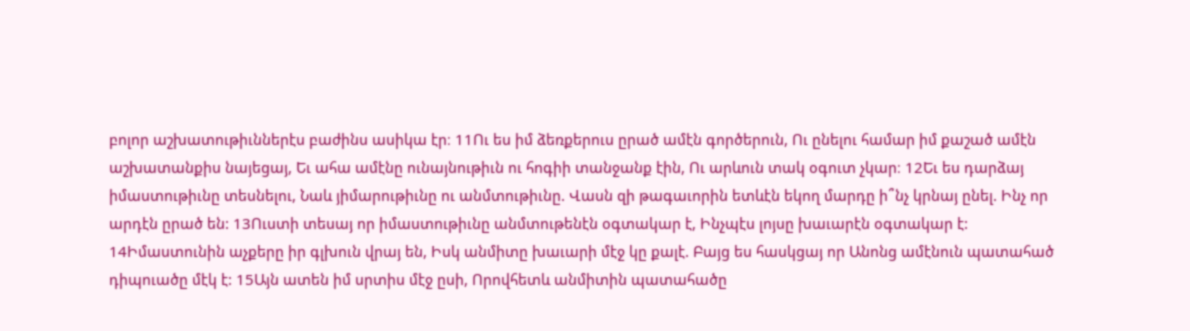բոլոր աշխատութիւններէս բաժինս ասիկա էր։ 11Ու ես իմ ձեռքերուս ըրած ամէն գործերուն, Ու ընելու համար իմ քաշած ամէն աշխատանքիս նայեցայ, Եւ ահա ամէնը ունայնութիւն ու հոգիի տանջանք էին, Ու արևուն տակ օգուտ չկար։ 12Եւ ես դարձայ իմաստութիւնը տեսնելու, Նաև յիմարութիւնը ու անմտութիւնը. Վասն զի թագաւորին ետևէն եկող մարդը ի՞նչ կրնայ ընել. Ինչ որ արդէն ըրած են: 13Ուստի տեսայ որ իմաստութիւնը անմտութենէն օգտակար է, Ինչպէս լոյսը խաւարէն օգտակար է: 14Իմաստունին աչքերը իր գլխուն վրայ են, Իսկ անմիտը խաւարի մէջ կը քալէ. Բայց ես հասկցայ որ Անոնց ամէնուն պատահած դիպուածը մէկ է: 15Այն ատեն իմ սրտիս մէջ ըսի, Որովհետև անմիտին պատահածը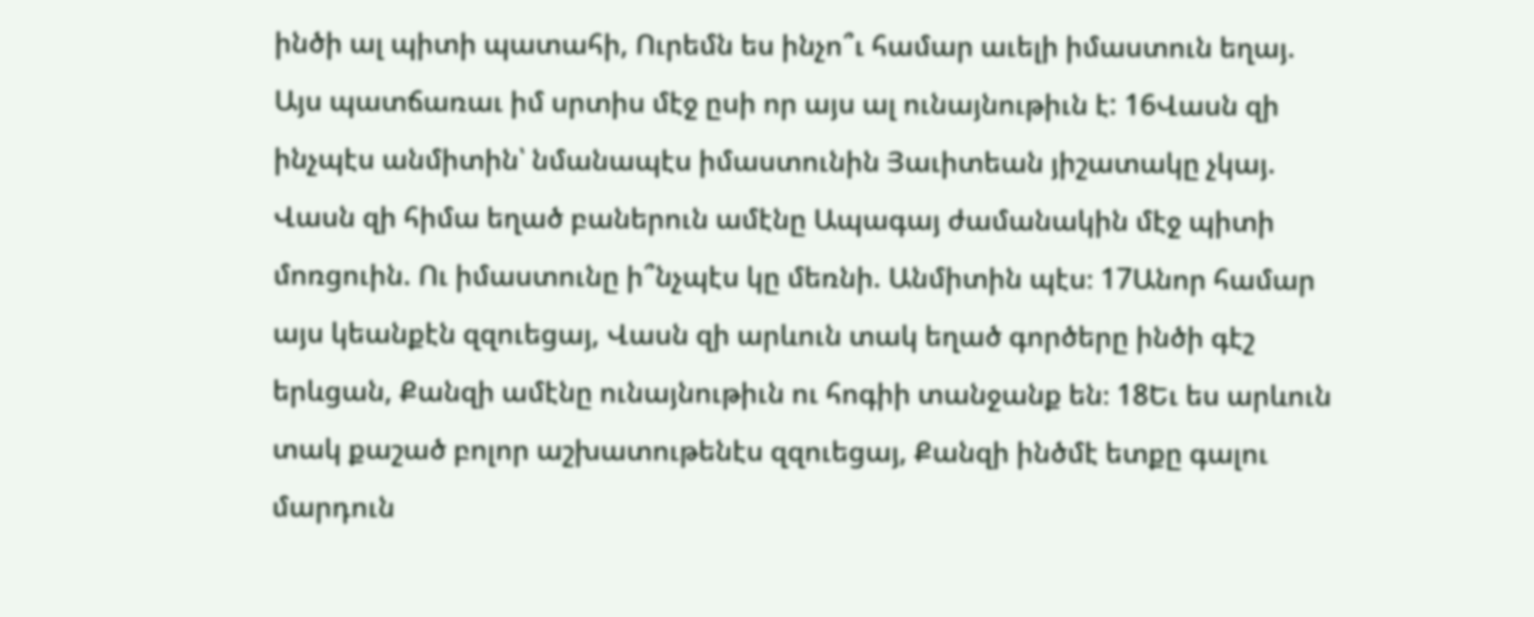ինծի ալ պիտի պատահի, Ուրեմն ես ինչո՞ւ համար աւելի իմաստուն եղայ. Այս պատճառաւ իմ սրտիս մէջ ըսի որ այս ալ ունայնութիւն է: 16Վասն զի ինչպէս անմիտին՝ նմանապէս իմաստունին Յաւիտեան յիշատակը չկայ. Վասն զի հիմա եղած բաներուն ամէնը Ապագայ ժամանակին մէջ պիտի մոռցուին. Ու իմաստունը ի՞նչպէս կը մեռնի. Անմիտին պէս։ 17Անոր համար այս կեանքէն զզուեցայ, Վասն զի արևուն տակ եղած գործերը ինծի գէշ երևցան, Քանզի ամէնը ունայնութիւն ու հոգիի տանջանք են։ 18Եւ ես արևուն տակ քաշած բոլոր աշխատութենէս զզուեցայ, Քանզի ինծմէ ետքը գալու մարդուն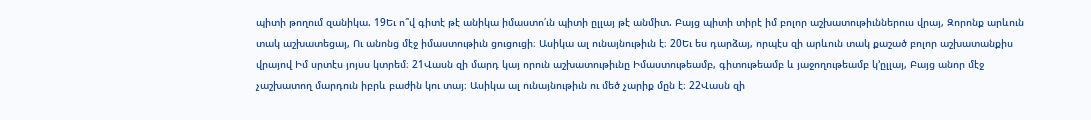պիտի թողում զանիկա. 19Եւ ո՞վ գիտէ թէ անիկա իմաստո՛ւն պիտի ըլլայ թէ անմիտ. Բայց պիտի տիրէ իմ բոլոր աշխատութիւններուս վրայ, Զորոնք արևուն տակ աշխատեցայ, Ու անոնց մէջ իմաստութիւն ցուցուցի։ Ասիկա ալ ունայնութիւն է։ 20Եւ ես դարձայ, որպէս զի արևուն տակ քաշած բոլոր աշխատանքիս վրայով Իմ սրտէս յոյսս կտրեմ։ 21Վասն զի մարդ կայ որուն աշխատութիւնը Իմաստութեամբ, գիտութեամբ և յաջողութեամբ կ’ըլլայ, Բայց անոր մէջ չաշխատող մարդուն իբրև բաժին կու տայ։ Ասիկա ալ ունայնութիւն ու մեծ չարիք մըն է։ 22Վասն զի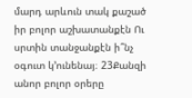մարդ արևուն տակ քաշած իր բոլոր աշխատանքէն Ու սրտին տանջանքէն ի՞նչ օգուտ կ’ունենայ։ 23Քանզի անոր բոլոր օրերը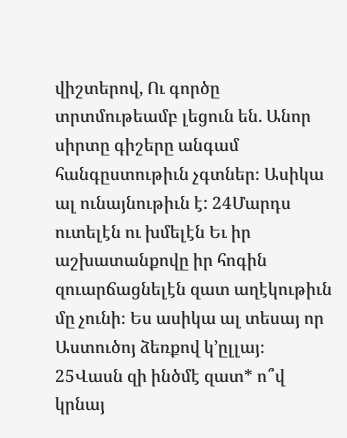վիշտերով, Ու գործը տրտմութեամբ լեցուն են. Անոր սիրտը գիշերը անգամ հանգըստութիւն չգտներ։ Ասիկա ալ ունայնութիւն է: 24Մարդս ուտելէն ու խմելէն Եւ իր աշխատանքովը իր հոգին զուարճացնելէն զատ աղէկութիւն մը չունի։ Ես ասիկա ալ տեսայ որ Աստուծոյ ձեռքով կ’ըլլայ։ 25Վասն զի ինծմէ զատ* ո՞վ կրնայ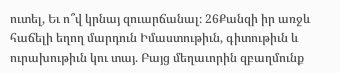ուտել, Եւ ո՞վ կրնայ զուարճանալ։ 26Քանզի իր առջև հաճելի եղող մարդուն Իմաստութիւն, գիտութիւն և ուրախութիւն կու տայ. Բայց մեղաւորին զբաղմունք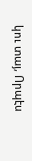կու տայ, Որպէս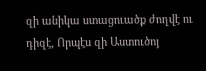զի անիկա ստացուածք ժողվէ ու դիզէ, Որպէս զի Աստուծոյ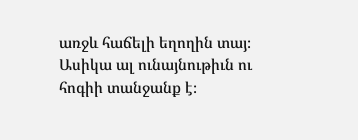առջև հաճելի եղողին տայ։ Ասիկա ալ ունայնութիւն ու հոգիի տանջանք է։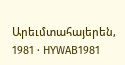Արեւմտահայերեն, 1981 · HYWAB1981